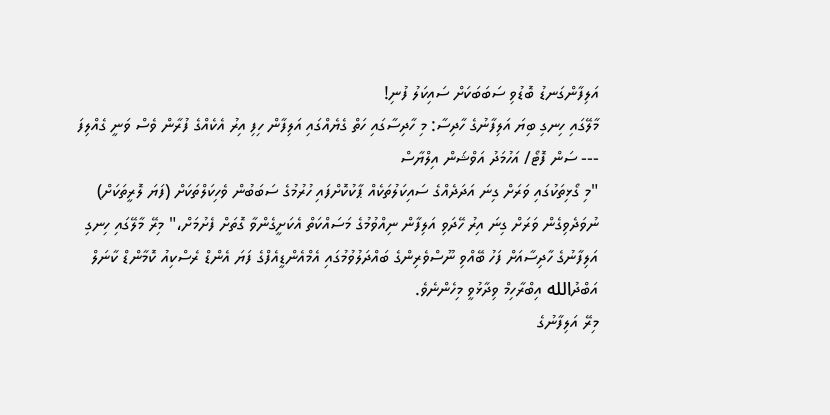އަލިފާންގަނޑު ބޮޑުވި ސަބަބަކަށް ސައިކަލު ފުނި!
މާލޭގައި ހިނގި ބިޔަ އަލިފާނުގެ ހާދިސާ: މި ހާދިސާގައި ހަތް ގެޔެއްގައި އަލިފާން ހިފި އިރު އެކެއްގެ ފުރާން ވެސް ވަނީ ގެއްލިފަ --- ސަން ފޮޓޯ/ އަހުމަދު އަވްޝަން އިލްޔާސް
"މި ގޯޅިތަކުގައި ވަރަށް ގިނަ އަދަދެއްގެ ސައިކަލުތަކެއް ޕާކުކޮށްފައި ހުރުމުގެ ސަބަބުން ވެހިކަލްތަކަށް (ފަޔަ ލޮރީތަކަށް) ނުވަދެވިގެން ވަރަށް ގިނަ އިރު ހޭދަވި އަލިފާން ނިއްވުމުގެ މަސައްކަތް އެކަށީގެންވާ ގޮތަށް ފެށުމަށް،" މިރޭ މާލޭގައި ހިނގި އަލިފާނުގެ ހާދިސާއަށް ފަހު ބޭއްވި ނޫސްވެރިންގެ ބައްދަލުވުމުގައި އެމްއެންޑީއެފްގެ ފަޔަ އެންޑް ރެސްކިއު ކޮމާންޑް ކާނަލް އަބްދުالله އިބްރާހިމް ވިދާޅުވީ މިހެންނެވެ.
މިރޭ އަލިފާނުގެ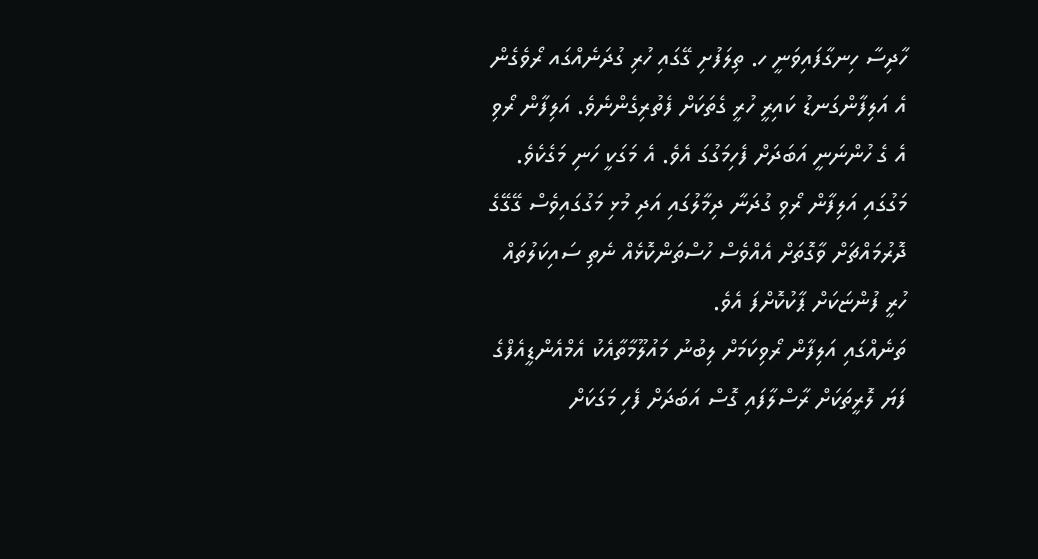ހާދިސާ ހިނގާފައިވަނީ ހ. ތިލަފުށި ގޭގައި ހުރި ގުދަނެއްގައ ރޯވެގެން އެ އަލިފާންގަނޑު ކައިރީ ހުރީ ގެތަކަށް ފެތުރިގެންނެވެ. އަލިފާން ރޯވި އެ ގެ ހުންނަނީ އަބަދަށް ފެހިމަގުގަ އެވެ. އެ މަގަކީ ހަނި މަގެކެވެ. މަގުގައި އަލިފާން ރޯވި ގުދަނާ ދިމާލުގައި އަދި މުޅި މަގުގައިވެސް ގޭގޭގެ ދޮރުމައްޗަށް ވާގޮތަށް އެއްވެސް ހުސްތަންކޮޅެއް ނެތި ސައިކަލުތައް ހުރީ ފުންޏަކަށް ޕާކުކޮށްފަ އެވެ.
ތަނެއްގައި އަލިފާން ރޯވިކަމަށް ލިބުނު މައުލޫމާތާއެކު އެމްއެންޑީއެފްގެ ފަޔަ ލޮރީތަކަށް ރާސްލާފައި ގޮސް އަބަދަށް ފެހި މަގަކަށް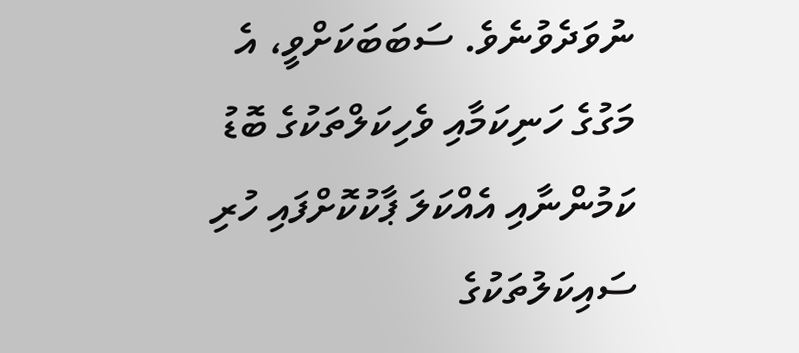ނުވަދެވުނެވެ. ސަބަބަކަށްވީ، އެ މަގުގެ ހަނިކަމާއި ވެހިކަލްތަކުގެ ބޮޑު ކަމުންނާއި އެއްކަލަ ޕާކުކޮށްފައި ހުރި ސައިކަލުތަކުގެ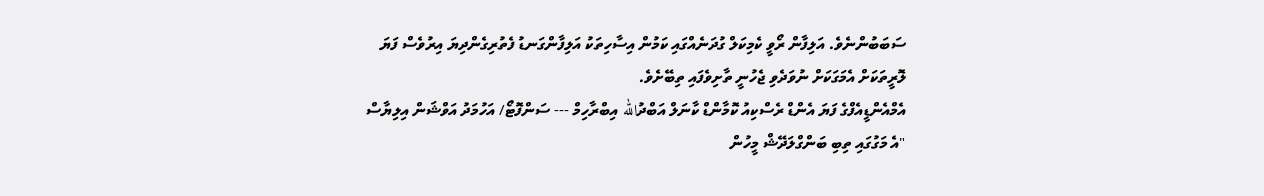ސަބަބުންނެވެ. އަލިފާން ރޯވީ ކެމިކަލް ގުދަނެއްގައި ކަމުން އިސާހިތަކު އަލިފާންގަނޑު ފެތުރިގެންދިޔަ އިރުވެސް ފަޔަ ލޮރީތަކަށް އެމަގަކަށް ނުވަދެވި ޖެހުނީ ތާށިވެފައި ތިބޭށެވެ.
އެމްއެންޑީއެފްގެ ފަޔަ އެންޑް ރެސްކިއު ކޮމާންޑް ކާނަލް އަބްދުالله އިބްރާހިމް --- ސަންފޮޓޯ/ އަހުމަދު އަވްޝަން އިލިޔާސް
"އެ މަގުގައި ތިބި ބަންގްލަދޭޝް މީހުން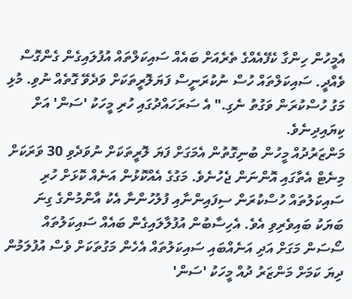އެމީހުން ހިންގާ ކެފޭއެއްގެ ތެރެއަށް ބައެއް ސައިކަލްތައް އުފުލައިގެން ގެންގޮސް ވެއްދީ. ސައިކަލްތައް ހުސް ނުކުރަނީސް ފަޔަލޮރީތަކަށް ވަދެވޭ ގޮތެއް ނުވި. މުޅި މަގު ހުސްކުރަން ވަގުތު ނެގި." އެ ސަރަހައްދުގައި ހުރި މީހަކު 'ސަން' އަށް ކިޔައިދިނެވެ.
މަންޒަރުދުއް މީހުން ބުނިގޮތުން އެމަގަށް ފަޔަ ލޮރީތަކަށް ނުވަދެވި 30 ވަރަކަށް މިނެޓް އެތާގައި އޮންނަން ޖެހުނެވެ. މަގުގެ އެއްކޮޅުން އަނެއް ކޮޅަށް ހުރި ސައިކަލުތައް ހުސްކުރަން ސިފައިންނާއި ފުލުހުންނާ އެކު އާންމުންގެ ގިނަ ބަޔަކު ބައިވެރިވި އެވެ. އެހިސާބުން އުފުލާލައިގެން ބައެއް ސައިކަލުތައް ސޯސަން މަގަށް އަދި އަނެއްބައި ސައިކަލުތައް އެހެން މަގުތަކަށް ވެސް އުފުލަމުން ދިޔަ ކަމަށް މަންޒަރު ދުއް މީހަކު 'ސަން'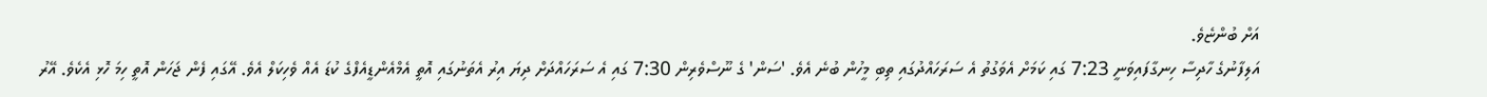އަށް ބުންޏެވެ.
އަލިފާނުގެ ހާދިސާ ހިނގާފައިވަނީ 7:23 ގައި ކަމަށް އެވަގުތު އެ ސަރަހައްދުގައި ތިބި މީހުން ބުނެ އެވެ. 'ސަން' ގެ ނޫސްވެރިން 7:30 ގައި އެ ސަރަހައްދަށް ދިޔަ އިރު އެތަނުގައި އޮތީ އެމްއެންޑީއެފްގެ ކުޑަ އެއް ވެހިކަލް އެވެ. އޭގައި ފެން ޖަހަން އޮތީ ހިމަ ހޮޅި އެކެވެ. އޭރު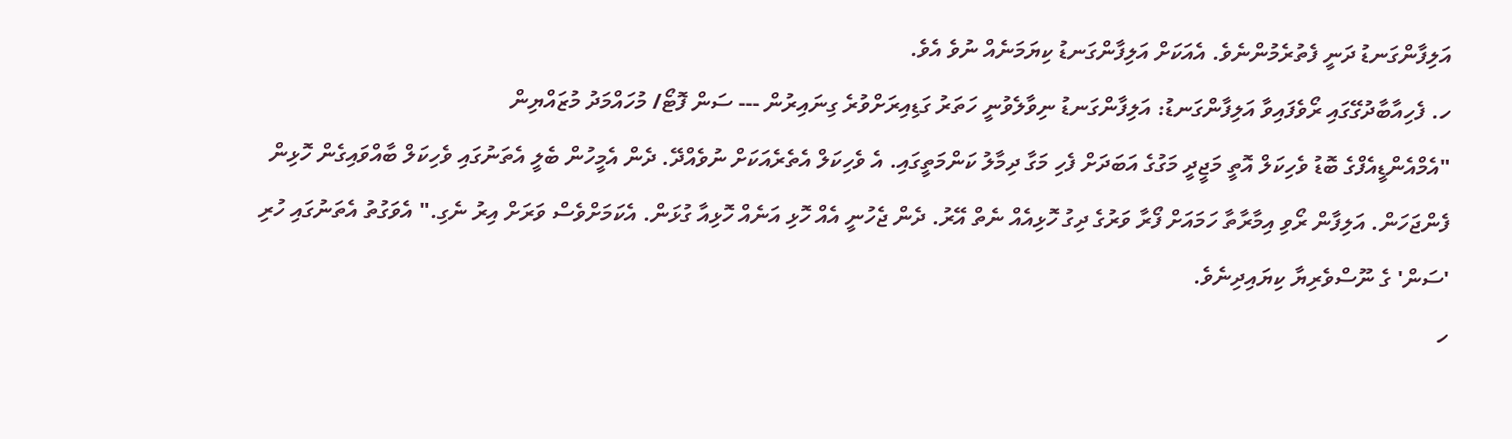އަލިފާންގަނޑު ދަނީ ފެތުރެމުންނެވެ. އެއަކަށް އަލިފާންގަނޑު ކިޔަމަނެއް ނުވެ އެވެ.
ހ. ފެހިއާބާދުގޭގައި ރޯވެފައިވާ އަލިފާންގަނޑު: އަލިފާންގަނޑު ނިވާލެވުނީ ހަތަރު ގަޑިއިރަށްވުރެ ގިނައިރުން --- ސަން ފޮޓޯ/ މުހައްމަދު މުޒައްޔިން
"އެމްއެންޑީއެފްގެ ބޮޑު ވެހިކަލް އޮތީ މަޖީދީ މަގުގެ އަބަދަށް ފެހި މަގާ ދިމާލު ކަންމަތީގައި. އެ ވެހިކަލް އެތެރެއަކަށް ނުވެއްދޭ. ދެން އެމީހުން ބެލީ އެތަނުގައި ވެހިކަލް ބާއްވައިގެން ހޮޅިން ފެންޖަހަން. އަލިފާން ރޯވި އިމާރާތާ ހަމައަށް ފޯރާ ވަރުގެ ދިގު ހޮޅިއެއް ނެތް އޭރު. ދެން ޖެހުނީ އެއް ހޮޅި އަނެއް ހޮޅިއާ ގުޅަން. އެކަމަށްވެސް ވަރަށް އިރު ނެގި." އެވަގުތު އެތަނުގައި ހުރި 'ސަން' ގެ ނޫސްވެރިޔާ ކިޔައިދިނެވެ.
ހ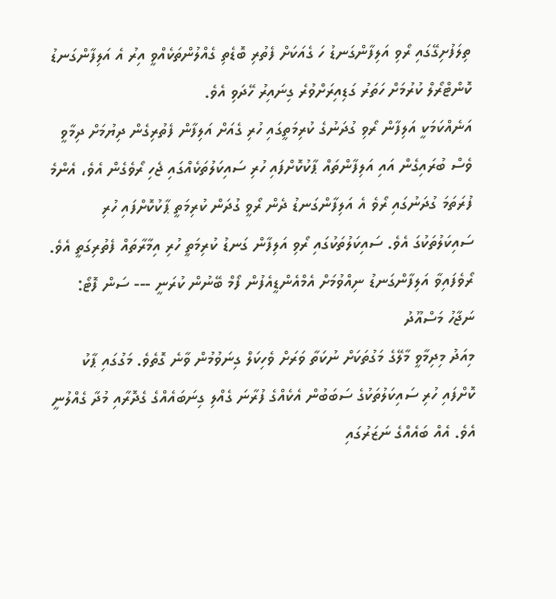ތިލަފުށިގޭގައި ރޯވި އަލިފާންގަނޑު ހަ ގެއަކަށް ފެތުރި ބޮޑެތި ގެއްލުންތަކެއްވީ އިރު އެ އަލިފާންގަނޑު ކޮންޓްރޯލް ކުރުމަށް ހަތަރު ގަޑިއިރަށްވުރެ ގިނައިރު ހޭދަވި އެވެ.
އަނެއްކަމަކީ އަލިފާން ރޯވި ގުދަނުގެ ކުރިމަތީގައި ހުރި ގެއަށް އަލިފާން ފެތުރިގެން ދިޔުމަށް ދިމާވީ ވެސް ބުރައިގެން އައި އަލިފާންތައް ޕާކުކޮށްފައި ހުރި ސައިކަލުތަކެއްގައި ޖެހި ރޯވެގެން އެވެ، އެންމެ ފުރަތަމަ ގުދަނުގައި ރޯވެ އެ އަލިފާންގަނޑު ދެން ރޯވީ ގުދަން ކުރިމަތީ ޕާކުކޮށްފައި ހުރި ސައިކަލުތަކުގަ އެވެ. ސައިކަލުތަކުގައި ރޯވި އަލިފާން ގަނޑު ކުރިމަތީ ހުރި އިމާރާތައް ފެތުރިގަތީ އެވެ.
ރޯވެފައިވާ އަލިފާންގަނޑު ނިއްވުމަށް އެމްއެންޑީއެފުން ފޯމް ބޭނުން ކުރަނީ --- ސަން ފޮޓޯ: ނަޖާހު މަސްއޫދު
މިއަދު މިދިމާވީ މާލޭގެ މަގުތަކަށް ނުކަތާ ވަރަށް ވެހިކަލް ގިނަވުމުން ވާނެ ގޮތެވެ. މަގުގައި ޕާކު ކޮށްފައި ހުރި ސައިކަލުތަކުގެ ސަބަބުން އެކެއްގެ ފުރާނަ ގެއްލި ގިނަބައެއްގެ ގެދޮރާއި މުދާ ގެއްލުނީ އެވެ. އެއް ބައެއްގެ ނަޒަރުގައި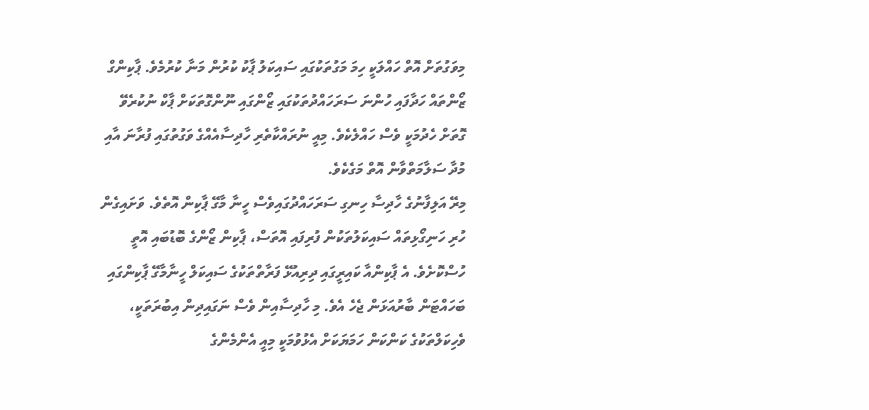މިވަގުތަށް އޮތް ހައްލަކީ ހިމަ މަގުތަކުގައި ސައިކަލު ޕާކު ކުރުން މަނާ ކުރުމެވެ. ޕާކިންގް ޒޯންތައް ހަދާފައި ހުންނަ ސަރަހައްދުތަކުގައި ޒޯންގައި ނޫންގޮތަކަށް ޕާކް ނުކުރެވޭ ގޮތަށް ހެދުމަކީ ވެސް ހައްލެކެވެ. މިއީ ނުރައްކާތެރި ހާދިސާއެއްގެ ވަގުތުގައި ފުރާނަ އާއި މުދާ ސަލާމަތްވާން އޮތް މަގެކެވެ.
މިރޭ އަލިފާނުގެ ހާދިސާ ހިނގި ސަރަހައްދުގައިވެސް ހީނާ މާގޭ ޕާކިން އޮތެވެ. ވަށައިގެން ހުރި ހަނިގޯޅިތައް ސައިކަލުތަކުން ފުރިފައި އޮތަސް، ޕާކިން ޒޯންގެ ބޮޑުބައި އޮތީ ހުސްކޮށެވެ. އެ ޕާކިންއާ ކައިރީގައި ދިރިއުޅޭ ފަރާތްތަކުގެ ސައިކަލް ހީނާމާގޭ ޕާކިންގައި ބަހައްޓަން ބާރުއަޅަން ޖެހެ އެވެ. މި ހާދިސާއިން ވެސް ނަގައިދިން އިބުރަތަކީ، ވެހިކަލްތަކުގެ ކަންކަން ހަމަޔަކަށް އެޅުވުމަކީ މިއީ އެންމެންގެ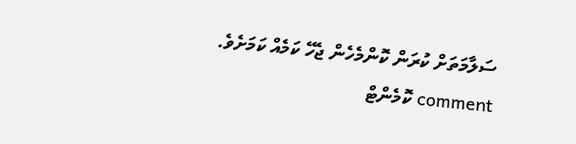ސަލާމަތަށް ކުރަން ކޮންމެހެން ޖެހޭ ކަމެއް ކަމަށެވެ.
comment ކޮމެންޓް